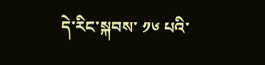དེ་རིང་སྐབས་ ༡༦ པའི་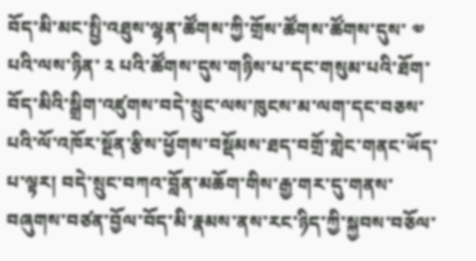བོད་མི་མང་སྤྱི་འཐུས་ལྷན་ཚོགས་ཀྱི་གྲོས་ཚོགས་ཚོགས་དུས་ ༧ པའི་ལས་ཉིན་ ༢ པའི་ཚོགས་དུས་གཉིས་པ་དང་གསུམ་པའི་ཐོག་བོད་མིའི་སྒྲིག་འཛུགས་བདེ་སྲུང་ལས་ཁུངས་མ་ལག་དང་བཅས་པའི་ལོ་འཁོར་སྔོན་རྩིས་ཕྱོགས་བསྡོམས་ཐད་བགྲོ་གླེང་གནང་ཡོད་པ་ལྟར། བདེ་སྲུང་བཀའ་བློན་མཆོག་གིས་རྒྱ་གར་དུ་གནས་བཞུགས་བཙན་བྱོལ་བོད་མི་རྣམས་ནས་རང་ཉིད་ཀྱི་སྐྱབས་བཅོལ་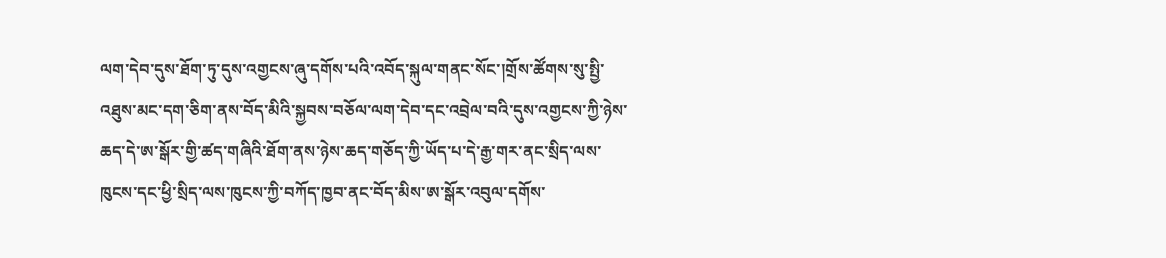ལག་དེབ་དུས་ཐོག་ཏུ་དུས་འགྱངས་ཞུ་དགོས་པའི་འབོད་སྐུལ་གནང་སོང་།གྲོས་ཚོགས་སུ་སྤྱི་འཐུས་མང་དག་ཅིག་ནས་བོད་མིའི་སྐྱབས་བཅོལ་ལག་དེབ་དང་འབྲེལ་བའི་དུས་འགྱངས་ཀྱི་ཉེས་ཆད་དེ་ཨ་སྒོར་གྱི་ཚད་གཞིའི་ཐོག་ནས་ཉེས་ཆད་གཅོད་ཀྱི་ཡོད་པ་དེ་རྒྱ་གར་ནང་སྲིད་ལས་ཁུངས་དང་ཕྱི་སྲིད་ལས་ཁུངས་ཀྱི་བཀོད་ཁྱབ་ནང་བོད་མིས་ཨ་སྒོར་འབུལ་དགོས་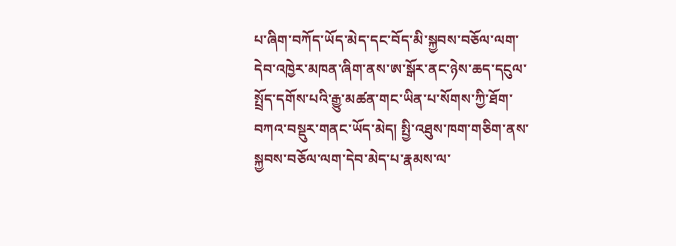པ་ཞིག་བཀོད་ཡོད་མེད་དང་བོད་མི་སྐྱབས་བཅོལ་ལག་དེབ་འཁྱེར་མཁན་ཞིག་ནས་ཨ་སྒོར་ནང་ཉེས་ཆད་དངུལ་སྤྲོད་དགོས་པའི་རྒྱུ་མཚན་གང་ཡིན་པ་སོགས་ཀྱི་ཐོག་བཀའ་བསྡུར་གནང་ཡོད་མེད། སྤྱི་འཐུས་ཁག་གཅིག་ནས་སྐྱབས་བཅོལ་ལག་དེབ་མེད་པ་རྣམས་ལ་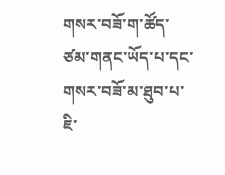གསར་བཟོ་ག་ཚོད་ཙམ་གནང་ཡོད་པ་དང་གསར་བཟོ་མ་ཐུབ་པ་ཇི་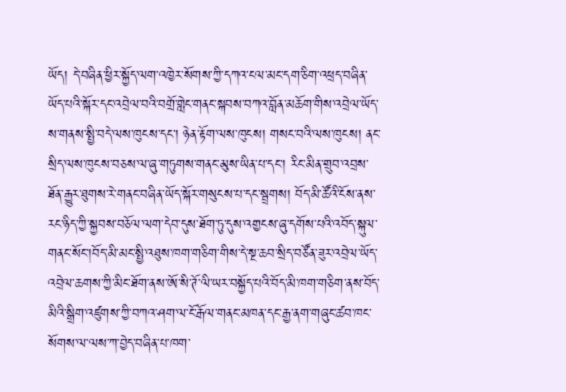ཡོད། དེ་བཞིན་ཕྱིར་སྐྱོད་ལག་འཁྱེར་སོགས་ཀྱི་དཀའ་ངལ་མང་དག་ཅིག་འཕྲད་བཞིན་ཡོད་པའི་སྐོར་དང་འབྲེལ་བའི་བགྲོ་གླེང་གནང་སྐབས་བཀའ་བློན་མཆོག་གིས་འབྲེལ་ཡོད་ས་གནས་སྤྱི་བདེ་ལས་ཁུངས་དང་། ཉེན་རྟོག་ལས་ཁུངས། གསང་བའི་ལས་ཁུངས། ནང་སྲིད་ལས་ཁུངས་བཅས་ལ་ཞུ་གཏུགས་གནང་མུས་ཡིན་པ་དང་། རིང་མིན་གྲུབ་འབྲས་ཐོན་རྒྱུར་ཐུགས་རེ་གནང་བཞིན་ཡོད་སྐོར་གསུངས་པ་དང་སྦྲགས། བོད་མི་ཚོའི་ངོས་ནས་རང་ཉིད་ཀྱི་སྐྱབས་བཅོལ་ལག་དེབ་དུས་ཐོག་ཏུ་དུས་འགྱངས་ཞུ་དགོས་པའི་འབོད་སྐུལ་གནང་སོང་།བོད་མི་མང་སྤྱི་འཐུས་ཁག་གཅིག་གིས་དེ་སྔ་ཆབ་སྲིད་བཙོན་ཟུར་འབྲེལ་ཡོད་འབྲེལ་ཆགས་ཀྱི་མིང་ཐོག་ནས་ཨོ་སི་ཊོ་ལི་ཡར་བསྐྱོད་པའི་བོད་མི་ཁག་གཅིག་ནས་བོད་མིའི་སྒྲིག་འཛུགས་ཀྱི་བཀའ་ཤག་ལ་ངོ་རྒོལ་གནང་མཁན་དང་རྒྱ་ནག་གཞུང་ཚབ་ཁང་སོགས་ལ་ལས་ཀ་བྱེད་བཞིན་པ་ཁག་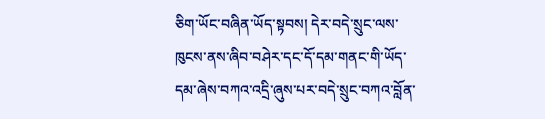ཅིག་ཡོང་བཞིན་ཡོད་སྟབས། དེར་བདེ་སྲུང་ལས་ཁུངས་ནས་ཞིབ་བཤེར་དང་དོ་དམ་གནང་གི་ཡོད་དམ་ཞེས་བཀའ་འདྲི་ཞུས་པར་བདེ་སྲུང་བཀའ་བློན་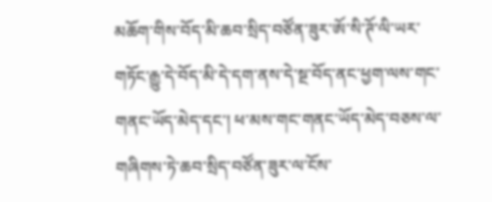མཆོག་གིས་བོད་མི་ཆབ་སྲིད་བཙོན་ཟུར་ཨོ་སི་ཊོ་ལི་ཡར་གཏོང་རྒྱུ་དེ་བོད་མི་དེ་དག་ནས་དེ་སྔ་བོད་ནང་ཕྱག་ལས་གང་གནང་ཡོད་མེད་དང་། ཕ་མས་གང་གནང་ཡོད་མེད་བཅས་ལ་གཞིགས་ཏེ་ཆབ་སྲིད་བཙོན་ཟུར་ལ་ངོས་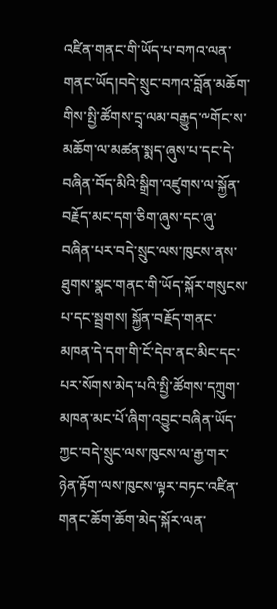འཛིན་གནང་གི་ཡོད་པ་བཀའ་ལན་གནང་ཡོད།བདེ་སྲུང་བཀའ་བློན་མཆོག་གིས་སྤྱི་ཚོགས་དྲྭ་ལམ་བརྒྱུད་༸གོང་ས་མཆོག་ལ་མཚན་སྨད་ཞུས་པ་དང་དེ་བཞིན་བོད་མིའི་སྒྲིག་འཛུགས་ལ་སྐྱོན་བརྗོད་མང་དག་ཅིག་ཞུས་དང་ཞུ་བཞིན་པར་བདེ་སྲུང་ལས་ཁུངས་ནས་ཐུགས་སྣང་གནང་གི་ཡོད་སྐོར་གསུངས་པ་དང་སྦྲགས། སྐྱོན་བརྗོད་གནང་མཁན་དེ་དག་གི་ངོ་དེབ་ནང་མིང་དང་པར་སོགས་མེད་པའི་སྤྱི་ཚོགས་དཀྲུག་མཁན་མང་པོ་ཞིག་འབྱུང་བཞིན་ཡོད་ཀྱང་བདེ་སྲུང་ལས་ཁུངས་ལ་རྒྱ་གར་ཉེན་རྟོག་ལས་ཁུངས་ལྟར་བཏང་འཛིན་གནང་ཆོག་ཆོག་མེད་སྐོར་ལན་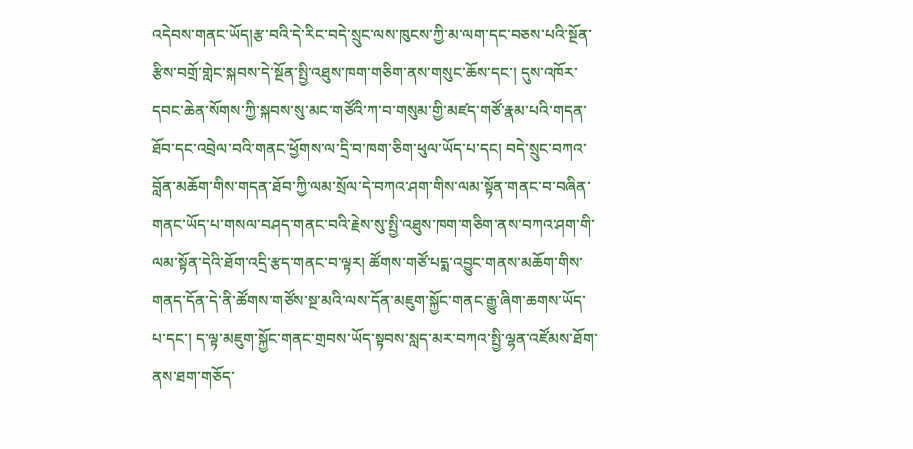འདེབས་གནང་ཡོད།རྩ་བའི་དེ་རིང་བདེ་སྲུང་ལས་ཁུངས་ཀྱི་མ་ལག་དང་བཅས་པའི་སྔོན་རྩིས་བགྲོ་གླེང་སྐབས་དེ་སྔོན་སྤྱི་འཐུས་ཁག་གཅིག་ནས་གསུང་ཆོས་དང་། དུས་འཁོར་དབང་ཆེན་སོགས་ཀྱི་སྐབས་སུ་མང་གཙོའི་ཀ་བ་གསུམ་གྱི་མཛད་གཙོ་རྣམ་པའི་གདན་ཐོབ་དང་འབྲེལ་བའི་གནང་ཕྱོགས་ལ་དྲི་བ་ཁག་ཅིག་ཕུལ་ཡོད་པ་དང། བདེ་སྲུང་བཀའ་བློན་མཆོག་གིས་གདན་ཐོབ་ཀྱི་ལམ་སྲོལ་དེ་བཀའ་ཤག་གིས་ལམ་སྟོན་གནང་བ་བཞིན་གནང་ཡོད་པ་གསལ་བཤད་གནང་བའི་རྗེས་སུ་སྤྱི་འཐུས་ཁག་གཅིག་ནས་བཀའ་ཤག་གི་ལམ་སྟོན་དེའི་ཐོག་འདྲི་རྩད་གནང་བ་ལྟར། ཚོགས་གཙོ་པདྨ་འབྱུང་གནས་མཆོག་གིས་གནད་དོན་དེ་ནི་ཚོགས་གཙོས་སྔ་མའི་ལས་དོན་མཇུག་སྐྱོང་གནང་རྒྱུ་ཞིག་ཆགས་ཡོད་པ་དང་། ད་ལྟ་མཇུག་སྐྱོང་གནང་གྲབས་ཡོད་སྟབས་སླད་མར་བཀའ་སྤྱི་ལྷན་འཛོམས་ཐོག་ནས་ཐག་གཅོད་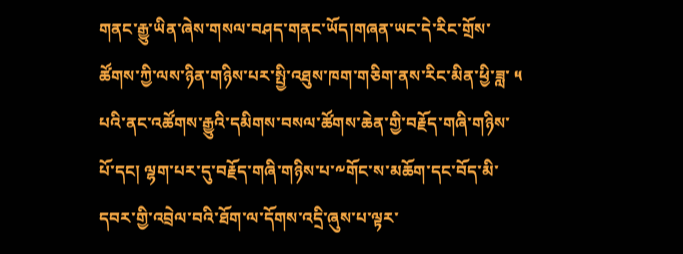གནང་རྒྱུ་ཡིན་ཞེས་གསལ་བཤད་གནང་ཡོད།གཞན་ཡང་དེ་རིང་གྲོས་ཚོགས་ཀྱི་ལས་ཉིན་གཉིས་པར་སྤྱི་འཐུས་ཁག་གཅིག་ནས་རིང་མིན་ཕྱི་ཟླ་ ༥ པའི་ནང་འཚོགས་རྒྱུའི་དམིགས་བསལ་ཚོགས་ཆེན་གྱི་བརྗོད་གཞི་གཉིས་པོ་དང། ལྷག་པར་དུ་བརྗོད་གཞི་གཉིས་པ་༸གོང་ས་མཆོག་དང་བོད་མི་དབར་གྱི་འབྲེལ་བའི་ཐོག་ལ་དོགས་འདྲི་ཞུས་པ་ལྟར་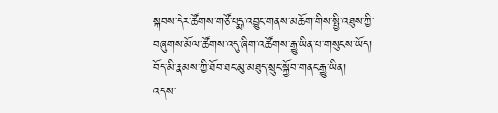སྐབས་དེར་ཚོགས་གཙོ་པདྨ་འབྱུང་གནས་མཆོག་གིས་སྤྱི་འཐུས་ཀྱི་བཞུགས་མོལ་ཚོགས་འདུ་ཞིག་འཚོགས་རྒྱུ་ཡིན་པ་གསུངས་ཡོད།
བོད་མི་རྣམས་ཀྱི་ཐོབ་ཐང་མུ་མཐུད་སྲུང་སྐྱོབ་གནང་རྒྱུ་ཡིན།
འདས་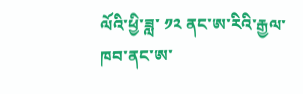ལོའི་ཕྱི་ཟླ་ ༡༢ ནང་ཨ་རིའི་རྒྱལ་ཁབ་ནང་ཨ་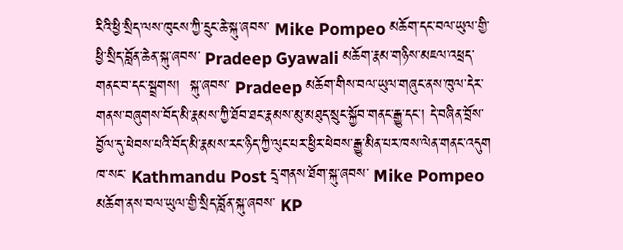རིའི་ཕྱི་སྲིད་ལས་ཁུངས་ཀྱི་དྲུང་ཆེ་སྐུ་ཞབས་ Mike Pompeo མཆོག་དང་བལ་ཡུལ་གྱི་ཕྱི་སྲིད་བློན་ཆེན་སྐུ་ཞབས་ Pradeep Gyawali མཆོག་རྣམ་གཉིས་མཇལ་འཕྲད་གནང་བ་དང་སྦྲགས།  སྐུ་ཞབས་ Pradeep མཆོག་གིས་བལ་ཡུལ་གཞུང་ནས་ཁུལ་དེར་གནས་བཞུགས་བོད་མི་རྣམས་ཀྱི་ཐོབ་ཐང་རྣམས་མུ་མཐུད་སྲུང་སྐྱོབ་གནང་རྒྱུ་དང་། དེ་བཞིན་བྲོས་བྱོལ་དུ་ཕེབས་པའི་བོད་མི་རྣམས་རང་ཉིད་ཀྱི་ལུང་པར་ཕྱིར་ཕེབས་རྒྱུ་མིན་པར་ཁས་ལེན་གནང་འདུག ཁ་སང་ Kathmandu Post དྲྭ་གནས་ཐོག་སྐུ་ཞབས་ Mike Pompeo མཆོག་ནས་བལ་ཡུལ་གྱི་སྲིད་བློན་སྐུ་ཞབས་ KP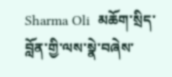Sharma Oli  མཆོག་སྲིད་བློན་གྱི་ལས་སྣེ་བཞེས་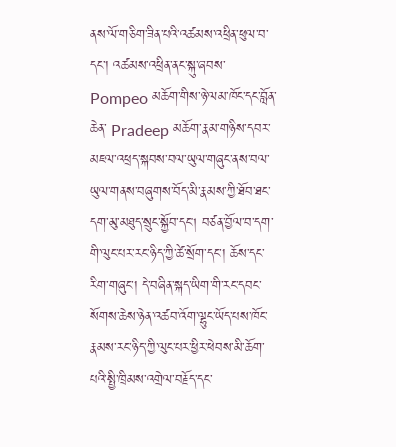ནས་ལོ་གཅིག་ཟིན་པའི་འཚམས་འཕྲིན་ཕུལ་བ་དང་། འཚམས་འཕྲིན་ནང་སྐུ་ཞབས་ Pompeo མཆོག་གིས་ཉེ་ལམ་ཁོང་དང་བློན་ཆེན་ Pradeep མཆོག་རྣམ་གཉིས་དབར་མཇལ་འཕྲད་སྐབས་བལ་ཡུལ་གཞུང་ནས་བལ་ཡུལ་གནས་བཞུགས་བོད་མི་རྣམས་ཀྱི་ཐོབ་ཐང་དག་མུ་མཐུད་སྲུང་སྐྱོབ་དང། བཙན་བྱོལ་བ་དག་གི་ལུང་པར་རང་ཉིད་ཀྱི་ཚེ་སྲོག་དང་། ཆོས་དང་རིག་གཞུང་། དེ་བཞིན་སྐད་ཡིག་གི་རང་དབང་སོགས་ཆེས་ཉེན་འཚབ་འོག་ལྷུང་ཡོད་པས་ཁོང་རྣམས་རང་ཉིད་ཀྱི་ལུང་པར་ཕྱིར་ཕེབས་མི་ཆོག་པའི་སྤྱི་ཁྲིམས་འགྲེལ་བརྗོད་དང་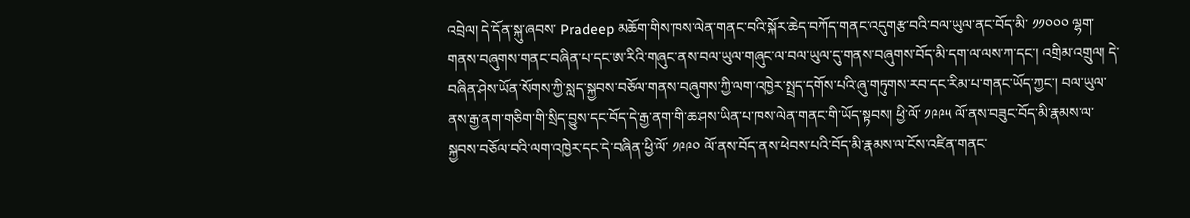འབྲེལ། དེ་དོན་སྐུ་ཞབས་ Pradeep མཆོག་གིས་ཁས་ལེན་གནང་བའི་སྐོར་ཆེད་བཀོད་གནང་འདུགརྩ་བའི་བལ་ཡུལ་ནང་བོད་མི་ ༡༡༠༠༠ ལྷག་གནས་བཞུགས་གནང་བཞིན་པ་དང་ཨ་རིའི་གཞུང་ནས་བལ་ཡུལ་གཞུང་ལ་བལ་ཡུལ་དུ་གནས་བཞུགས་བོད་མི་དག་ལ་ལས་ཀ་དང་། འགྲིམ་འགྲུལ། དེ་བཞིན་ཤེས་ཡོན་སོགས་ཀྱི་སླད་སྐྱབས་བཅོལ་གནས་བཞུགས་ཀྱི་ལག་འཁྱེར་སྤྲད་དགོས་པའི་ཞུ་གཏུགས་རབ་དང་རིམ་པ་གནང་ཡོད་ཀྱང་། བལ་ཡུལ་ནས་རྒྱ་ནག་གཅིག་གི་སྲིད་བྱུས་དང་བོད་དེ་རྒྱ་ནག་གི་ཆ་ཤས་ཡིན་པ་ཁས་ལེན་གནང་གི་ཡོད་སྟབས། ཕྱི་ལོ་ ༡༩༩༥ ལོ་ནས་བཟུང་བོད་མི་རྣམས་ལ་སྐྱབས་བཅོལ་བའི་ལག་འཁྱེར་དང་དེ་བཞིན་ཕྱི་ལོ་ ༡༩༩༠ ལོ་ནས་བོད་ནས་ཕེབས་པའི་བོད་མི་རྣམས་ལ་ངོས་འཛིན་གནང་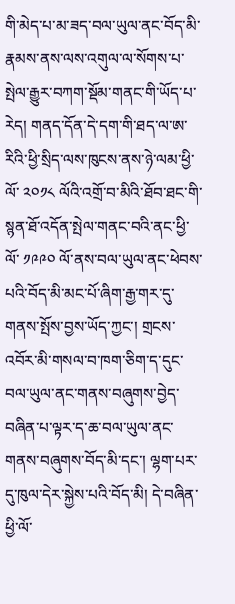གི་མེད་པ་མ་ཟད་བལ་ཡུལ་ནང་བོད་མི་རྣམས་ནས་ལས་འགུལ་ལ་སོགས་པ་སྤེལ་རྒྱུར་བཀག་སྡོམ་གནང་གི་ཡོད་པ་རེད། གནད་དོན་དེ་དག་གི་ཐད་ལ་ཨ་རིའི་ཕྱི་སྲིད་ལས་ཁུངས་ནས་ཉེ་ལམ་ཕྱི་ལོ་ ༢༠༡༨ ལོའི་འགྲོ་བ་མིའི་ཐོབ་ཐང་གི་སྙན་ཐོ་འདོན་སྤེལ་གནང་བའི་ནང་ཕྱི་ལོ་ ༡༩༩༠ ལོ་ནས་བལ་ཡུལ་ནང་ཕེབས་པའི་བོད་མི་མང་པོ་ཞིག་རྒྱ་གར་དུ་གནས་སྤོས་བྱས་ཡོད་ཀྱང་། གྲངས་འབོར་མི་གསལ་བ་ཁག་ཅིག་ད་དུང་བལ་ཡུལ་ནང་གནས་བཞུགས་བྱེད་བཞིན་པ་ལྟར་ད་ཆ་བལ་ཡུལ་ནང་གནས་བཞུགས་བོད་མི་དང་། ལྷག་པར་དུ་ཁུལ་དེར་སྐྱེས་པའི་བོད་མི། དེ་བཞིན་ཕྱི་ལོ་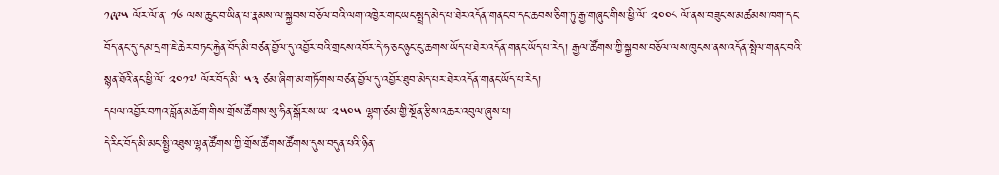༡༩༩༥ ལོར་ལོ་ན་ ༡༦ ལས་ཆུང་བ་ཡིན་པ་རྣམས་ལ་སྐྱབས་བཅོལ་བའི་ལག་འཁྱེར་གང་ཡང་སྤྲད་མེད་པ་ཐེར་འདོན་གནང་བ་དང་ཆབས་ཅིག་ཏུ་རྒྱ་གཞུང་གིས་ཕྱི་ལོ་ ༢༠༠༨ ལོ་ནས་བཟུང་ས་མཚམས་ཁག་དང་བོད་ནང་དུ་དམ་དྲག་ཇེ་ཆེར་བཏང་རྐྱེན་བོད་མི་བཙན་བྱོལ་དུ་འབྱོར་བའི་གྲངས་འབོར་དེ་ཧ་ཅང་ཉུང་ངུ་ཆགས་ཡོད་པ་ཐེར་འདོན་གནང་ཡོད་པ་རེད། རྒྱལ་ཚོགས་ཀྱི་སྐྱབས་བཅོལ་ལས་ཁུངས་ནས་འདོན་སྤེལ་གནང་བའི་སྙན་ཐོའི་ནང་ཕྱི་ལོ་ ༢༠༡༧ ལོར་བོད་མི་ ༥༣ ཙམ་ཞིག་མ་གཏོགས་བཙན་བྱོལ་དུ་འབྱོར་ཐུབ་མེད་པར་ཐེར་འདོན་གནང་ཡོད་པ་རེད།
དཔལ་འབྱོར་བཀའ་བློན་མཆོག་གིས་གྲོས་ཚོགས་སུ་ཧིན་སྒོར་ས་ཡ་ ༢༥༠༥ ལྷག་ཙམ་གྱི་སྔོན་རྩིས་འཆར་འབུལ་ཞུས་པ།
དེ་རིང་བོད་མི་མང་སྤྱི་འཐུས་ལྷན་ཚོགས་ཀྱི་གྲོས་ཚོགས་ཚོགས་དུས་བདུན་པའི་ཉིན་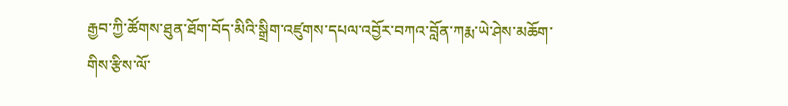རྒྱབ་ཀྱི་ཚོགས་ཐུན་ཐོག་བོད་མིའི་སྒྲིག་འཛུགས་དཔལ་འབྱོར་བཀའ་བློན་ཀརྨ་ཡེ་ཤེས་མཆོག་གིས་རྩིས་ལོ་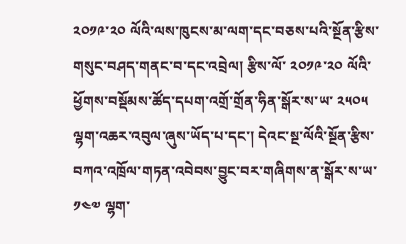༢༠༡༩་༢༠ ལོའི་ལས་ཁུངས་མ་ལག་དང་བཅས་པའི་སྔོན་རྩིས་གསུང་བཤད་གནང་བ་དང་འབྲེལ། རྩིས་ལོ་ ༢༠༡༩་༢༠ ལོའི་ཕྱོགས་བསྡོམས་ཚོད་དཔག་འགྲོ་གྲོན་ཧིན་སྒོར་ས་ཡ་ ༢༥༠༥ ལྷག་འཆར་འབུལ་ཞུས་ཡོད་པ་དང་། དེའང་སྔ་ལོའི་སྔོན་རྩིས་བཀའ་འཁྲོལ་གཏན་འབེབས་བྱུང་བར་གཞིགས་ན་སྒོར་ས་ཡ་ ༡༤༧ ལྷག་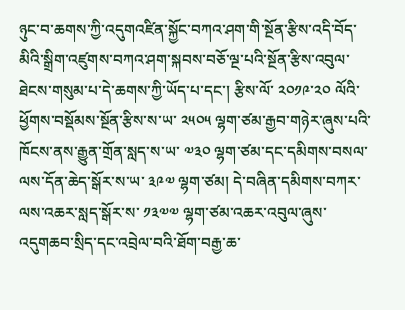ཉུང་བ་ཆགས་ཀྱི་འདུགའཛིན་སྐྱོང་བཀའ་ཤག་གི་སྔོན་རྩིས་འདི་བོད་མིའི་སྒྲིག་འཛུགས་བཀའ་ཤག་སྐབས་བཅོ་ལྔ་པའི་སྔོན་རྩིས་འབུལ་ཐེངས་གསུམ་པ་དེ་ཆགས་ཀྱི་ཡོད་པ་དང་། རྩིས་ལོ་ ༢༠༡༩་༢༠ ལོའི་ཕྱོགས་བསྡོམས་སྔོན་རྩིས་ས་ཡ་ ༢༥༠༥ ལྷག་ཙམ་རྒྱབ་གཉེར་ཞུས་པའི་ཁོངས་ནས་རྒྱུན་གྲོན་སླད་ས་ཡ་ ༧༣༠ ལྷག་ཙམ་དང་དམིགས་བསལ་ལས་དོན་ཆེད་སྒོར་ས་ཡ་ ༣༩༧ ལྷག་ཙམ། དེ་བཞིན་དམིགས་བཀར་ལས་འཆར་སླད་སྒོར་ས་ ༡༣༧༧ ལྷག་ཙམ་འཆར་འབུལ་ཞུས་འདུགཆབ་སྲིད་དང་འབྲེལ་བའི་ཐོག་བརྒྱ་ཆ་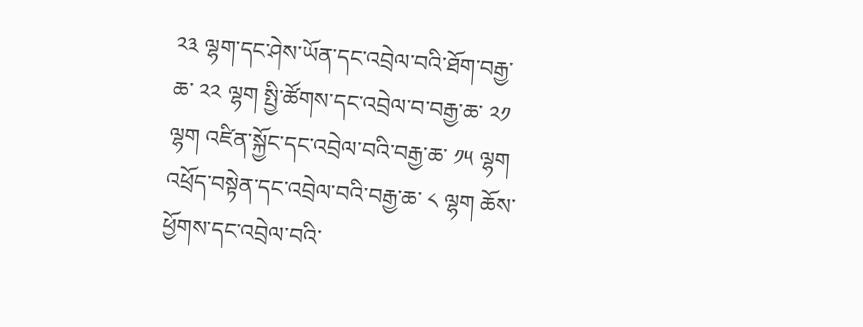༢༣ ལྷག་དང་ཤེས་ཡོན་དང་འབྲེལ་བའི་ཐོག་བརྒྱ་ཆ་ ༢༢ ལྷག སྤྱི་ཚོགས་དང་འབྲེལ་བ་བརྒྱ་ཆ་ ༢༡ ལྷག འཛིན་སྐྱོང་དང་འབྲེལ་བའི་བརྒྱ་ཆ་ ༡༥ ལྷག འཕྲོད་བསྟེན་དང་འབྲེལ་བའི་བརྒྱ་ཆ་ ༨ ལྷག ཆོས་ཕྱོགས་དང་འབྲེལ་བའི་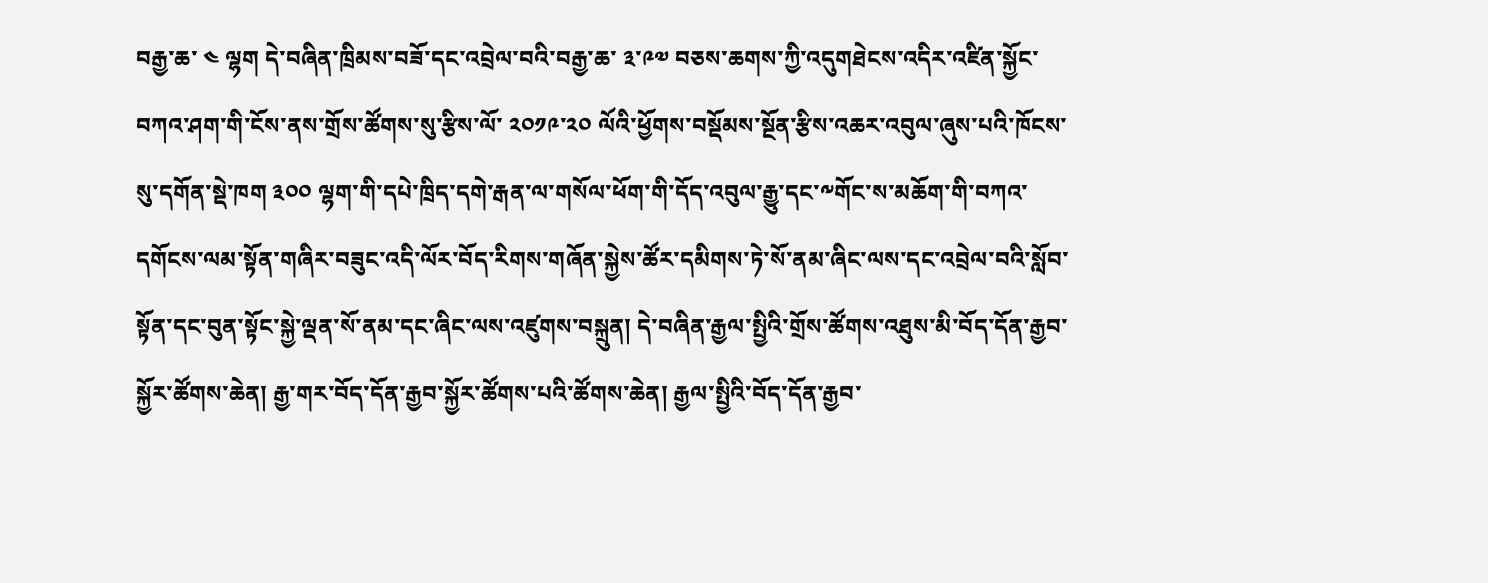བརྒྱ་ཆ་ ༤ ལྷག དེ་བཞིན་ཁྲིམས་བཟོ་དང་འབྲེལ་བའི་བརྒྱ་ཆ་ ༣་༩༧ བཅས་ཆགས་ཀྱི་འདུགཐེངས་འདིར་འཛིན་སྐྱོང་བཀའ་ཤག་གི་ངོས་ནས་གྲོས་ཚོགས་སུ་རྩིས་ལོ་ ༢༠༡༩་༢༠ ལོའི་ཕྱོགས་བསྡོམས་སྔོན་རྩིས་འཆར་འབུལ་ཞུས་པའི་ཁོངས་སུ་དགོན་སྡེ་ཁག ༣༠༠ ལྷག་གི་དཔེ་ཁྲིད་དགེ་རྒན་ལ་གསོལ་ཕོག་གི་དོད་འབུལ་རྒྱུ་དང་༸གོང་ས་མཆོག་གི་བཀའ་དགོངས་ལམ་སྟོན་གཞིར་བཟུང་འདི་ལོར་བོད་རིགས་གཞོན་སྐྱེས་ཚོར་དམིགས་ཏེ་སོ་ནམ་ཞིང་ལས་དང་འབྲེལ་བའི་སློབ་སྟོན་དང་བུན་སྟོང་སྐྱེ་ལྡན་སོ་ནམ་དང་ཞིང་ལས་འཛུགས་བསྐྲུན། དེ་བཞིན་རྒྱལ་སྤྱིའི་གྲོས་ཚོགས་འཐུས་མི་བོད་དོན་རྒྱབ་སྐྱོར་ཚོགས་ཆེན། རྒྱ་གར་བོད་དོན་རྒྱབ་སྐྱོར་ཚོགས་པའི་ཚོགས་ཆེན། རྒྱལ་སྤྱིའི་བོད་དོན་རྒྱབ་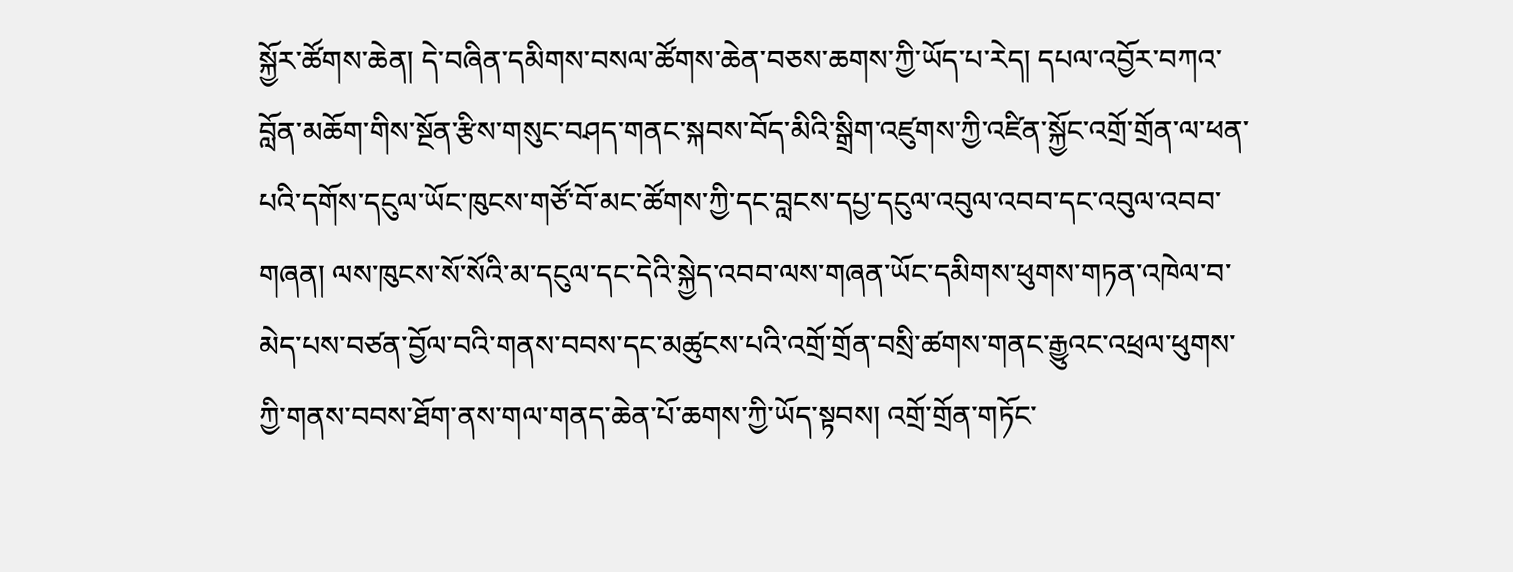སྐྱོར་ཚོགས་ཆེན། དེ་བཞིན་དམིགས་བསལ་ཚོགས་ཆེན་བཅས་ཆགས་ཀྱི་ཡོད་པ་རེད། དཔལ་འབྱོར་བཀའ་བློན་མཆོག་གིས་སྔོན་རྩིས་གསུང་བཤད་གནང་སྐབས་བོད་མིའི་སྒྲིག་འཛུགས་ཀྱི་འཛིན་སྐྱོང་འགྲོ་གྲོན་ལ་ཕན་པའི་དགོས་དངུལ་ཡོང་ཁུངས་གཙོ་བོ་མང་ཚོགས་ཀྱི་དང་བླངས་དཔྱ་དངུལ་འབུལ་འབབ་དང་འབུལ་འབབ་གཞན། ལས་ཁུངས་སོ་སོའི་མ་དངུལ་དང་དེའི་སྐྱེད་འབབ་ལས་གཞན་ཡོང་དམིགས་ཕུགས་གཏན་འཁེལ་བ་མེད་པས་བཙན་བྱོལ་བའི་གནས་བབས་དང་མཚུངས་པའི་འགྲོ་གྲོན་བསྲི་ཚགས་གནང་རྒྱུའང་འཕྲལ་ཕུགས་ཀྱི་གནས་བབས་ཐོག་ནས་གལ་གནད་ཆེན་པོ་ཆགས་ཀྱི་ཡོད་སྟབས། འགྲོ་གྲོན་གཏོང་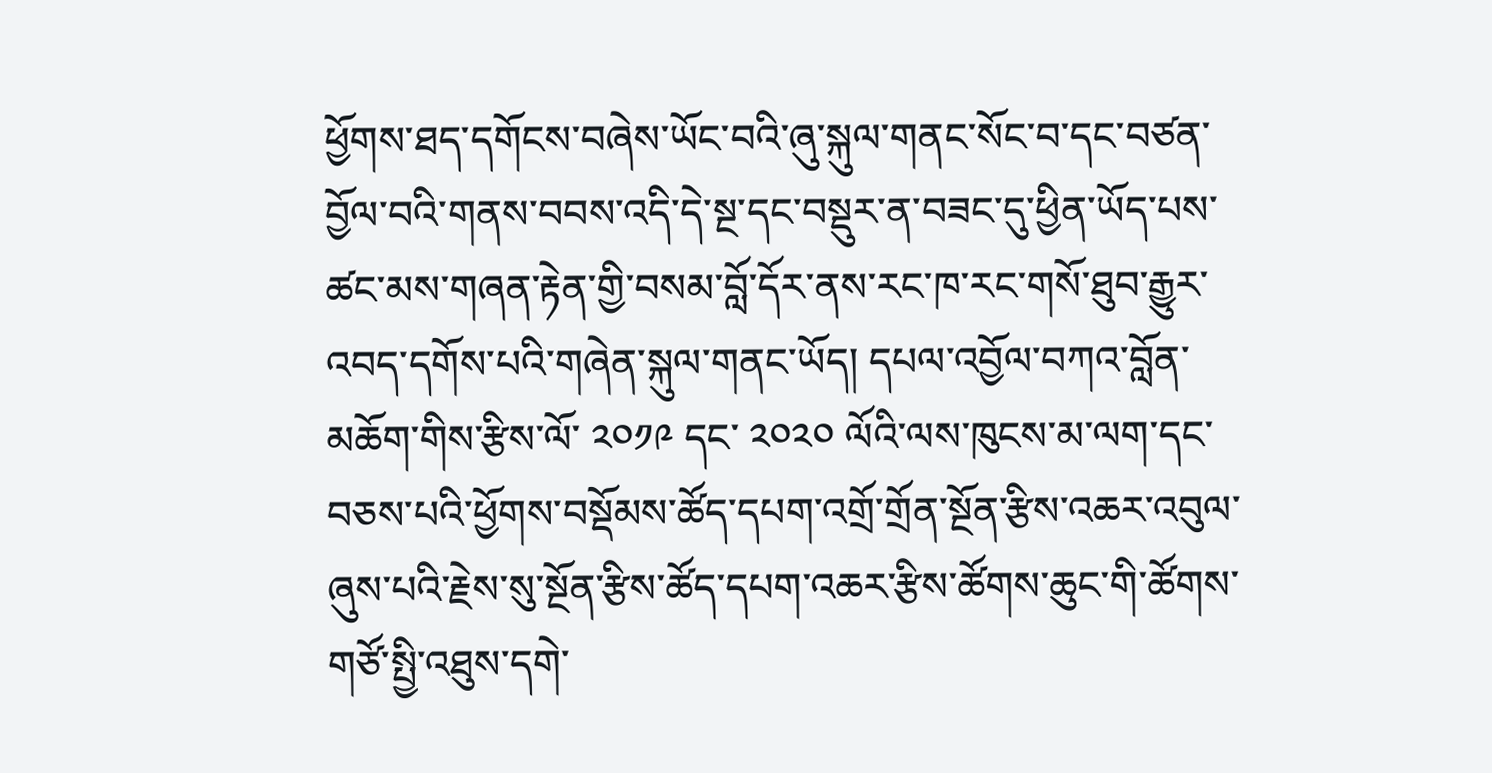ཕྱོགས་ཐད་དགོངས་བཞེས་ཡོང་བའི་ཞུ་སྐུལ་གནང་སོང་བ་དང་བཙན་བྱོལ་བའི་གནས་བབས་འདི་དེ་སྔ་དང་བསྡུར་ན་བཟང་དུ་ཕྱིན་ཡོད་པས་ཚང་མས་གཞན་རྟེན་གྱི་བསམ་བློ་དོར་ནས་རང་ཁ་རང་གསོ་ཐུབ་རྒྱུར་འབད་དགོས་པའི་གཞེན་སྐུལ་གནང་ཡོད། དཔལ་འབྱོལ་བཀའ་བློན་མཆོག་གིས་རྩིས་ལོ་ ༢༠༡༩ དང་ ༢༠༢༠ ལོའི་ལས་ཁུངས་མ་ལག་དང་བཅས་པའི་ཕྱོགས་བསྡོམས་ཚོད་དཔག་འགྲོ་གྲོན་སྔོན་རྩིས་འཆར་འབུལ་ཞུས་པའི་རྗེས་སུ་སྔོན་རྩིས་ཚོད་དཔག་འཆར་རྩིས་ཚོགས་ཆུང་གི་ཚོགས་གཙོ་སྤྱི་འཐུས་དགེ་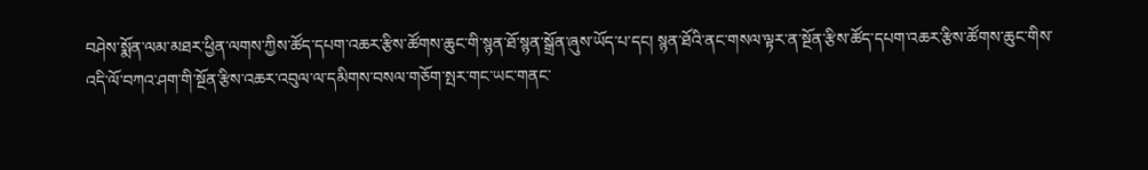བཤེས་སྨོན་ལམ་མཐར་ཕྱིན་ལགས་ཀྱིས་ཚོད་དཔག་འཆར་རྩིས་ཚོགས་ཆུང་གི་སྙན་ཐོ་སྙན་སྒྲོན་ཞུས་ཡོད་པ་དང། སྙན་ཐོའི་ནང་གསལ་ལྟར་ན་སྔོན་རྩིས་ཚོད་དཔག་འཆར་རྩིས་ཚོགས་ཆུང་གིས་འདི་ལོ་བཀའ་ཤག་གི་སྔོན་རྩིས་འཆར་འབུལ་ལ་དམིགས་བསལ་གཅོག་སྤར་གང་ཡང་གནང་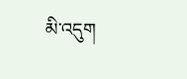མི་འདུག